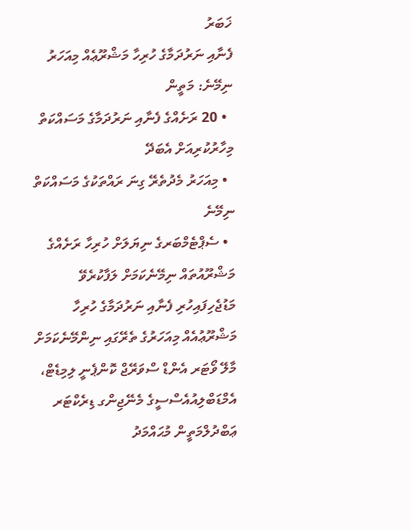ޚަބަރު
ފެނާއި ނަރުދަމާގެ ހުރިހާ މަޝްރޫޢެއް މިއަހަރު ނިމޭނެ: މަތީން
  • 20 ރަށެއްގެ ފެނާއި ނަރުދަމާގެ މަސައްކަތް މިހާރުކުރިއަށް އެބަދޭ
  • މިއަހަރު މެދުތެރޭ ގިނަ ރައްތަކުގެ މަސައްކަތް ނިމޭނެ
  • ސެޕްޓެމްބަރގެ ނިޔަލަށް ހުރިހާ ރަށެއްގެ މަޝްރޫއުތައް ނިމޭނެކަމަށް ލަފާކުރެވޭ
މަޑުޖެހިފައިހުރި ފެނާއި ނަރުދަމާގެ ހުރިހާ މަޝްރޫޢުއެއް މިއަހަރުގެ ތެރޭގައި ނިންމޭނެކަމަށް މާލޭ ވޯޓަރ އެންޑް ސްވަރޭޖް ކޮންޕެނީ ލިމިޑެޓް، އެމްޑަބްލިއުއެސްސީގެ މެނޭޖިންގ ޑިރެކްޓަރ ޢަބްދުލްމަތީން މުޙައްމަދު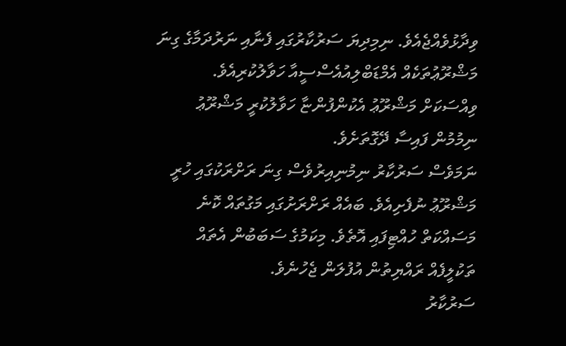ވިދާޅުވެއްޖެއެވެ. ނިމިދިޔަ ސަރުކާރުގައި ފެނާއި ނަރުދަމާގެ ގިނަ މަޝްރޫޢުތަކެއް އެމްޑަބްލިއުއެސްސީއާ ހަވާލުކުރިއެވެ. ވިއްސަކަށް މަޝްރޫޢު އެކުންފުންޏާ ހަވާލުކުރީ މަޝްރޫޢު ނިމުމުން ފައިސާ ދޭގޮތަށެވެ.
ނަމަވެސް ސަރުކާރު ނިމުނިއިރުވެސް ގިނަ ރަށްރަކުގައި ހުރީ މަޝްރޫޢު ނުފެށިއެވެ. ބައެއް ރަށްރަށުގައި މަގުތައް ކޮނެ މަސައްކަތް ހުއްޓިފައި އޮތެވެ. މިކަމުގެ ސަބަބުން އެތައް ތަކުލީފެއް ރައްޔިތުން އުފުލަން ޖެހުނެވެ.
ސަރުކާރު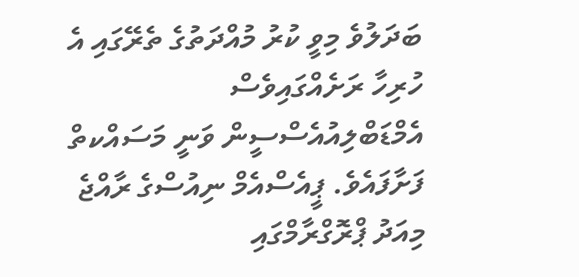ބަދަލުވެ މިވީ ކުރު މުއްދަތުގެ ތެރޭގައި އެ ހުރިހާ ރަށެއްގައިވެސް އެމްޑަބްލިއުއެސްސީން ވަނީ މަސައްކތް ފަށާފައެވެ. ޕީއެސްއެމް ނިއުސްގެ ރާއްޖެ މިއަދު ޕްރޮގްރާމްގައި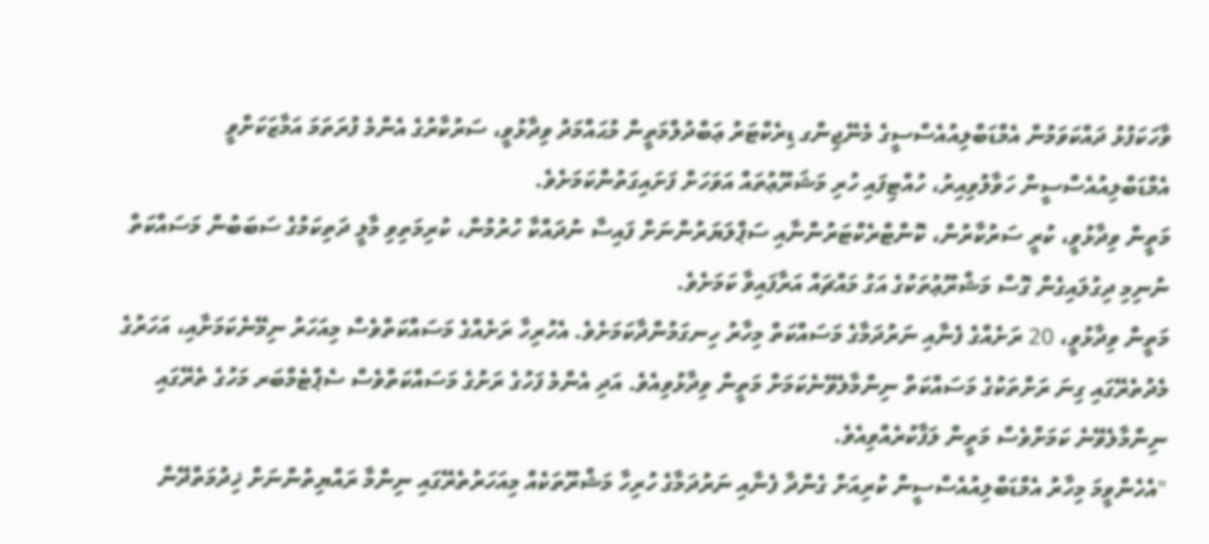ވާހަކަފުޅު ދައްކަވަމުން އެމްޑަބްލިއުއެސްސީގެ މެނޭޖިންގ ޑިރެކްޓަރު ޢަބްދުލްމަތީން މުޙައްމަދު ވިދާޅުވީ، ސަރުކާރުގެ އެންމެ ފުރަތަމަ އަމާޒަކަށްވީ އެމްޑަބްލިއުއެސްސީން ހަވާލުވިއިރު، ހުއްޓިފައި ހުރި މަޝަރޫޢުތައް އަވަހަށް ފަށައިގަތުންކަމަށެވެ.
މަތީން ވިދާޅުވީ، ކުރީ ސަރުކާރުން، ކޮންޓްރެކްޓަރުންނާއި ސަޕްލަޔަރުންނަށް ފައިސާ ނުދައްކާ ހުރުމުން، ކުރިމަތިވި މާލީ ދަތިކަމުގެ ސަބަބުން މަސައްކަތް ނުނިމި ދިގުލައިގެން ގޮސް މަޝްރޫޢުތަކުގެ އަގު މައްޗައް އަރާފައިވާ ކަމަށެވެ.
މަތީން ވިދާޅުވީ، 20 ރަށެއްގެ ފެނާއި ނަރުދަމާގެ މަސައްކަތް މިހާރު ހިނގަމުންދާކަމަށެވެ. އެހުރިހާ ރަށެއްގެ މަސައްކަތްވެސް މިއަހަރު ނިމޭނެކަމަށާއި، އަހަރުގެ މެދުތެރޭގައި ގިނަ ރަށްތަކުގެ މަސައްކަތް ނިންމާލެވޭނެކަމަށް މަތީން ވިދާޅުވިއެވެ. އަދި އެންމެ ފަހުގެ ރަށުގެ މަސައްކަތްވެސް ސެޕްޓެމްބަރ މަހުގެ ތެރޭގައި ނިންމާލެވޭނެ ކަމަށްވެސް މަތީން ލަފާކުރެއްވިއެވެ.
"އެހެންވީމަ މިހާރު އެމްޑަބްލިއުއެސްސީން ކުރިއަށް ގެންދާ ފެނާއި ނަރުދަމާގެ ހުރިހާ މަޝްރޫތަކެއް މިއަހަރުތެރޭގައި ނިންމާ ރައްޔިތުންނަށް ޚިދުމަތްދޭން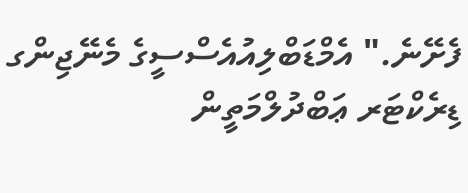ފެށޭނެ." އެމްޑަބްލިއުއެސްސީގެ މެނޭޖިންގ ޑިރެކްޓަރ ޢަބްދުލްމަތީން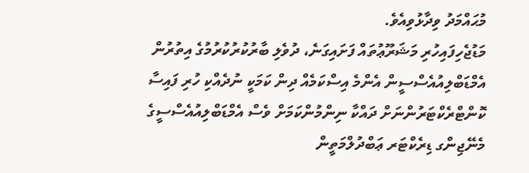މުޙައްމަދު ވިދާޅުވިއެވެ.
މަޑުޖެހިފައިހުރި މަޝަރޫޢުތައް ފަށައިގަނެ، ދުވެލި ބާރުކުރުކުރުމުގެ އިތުރުން އެމްޑަބްލިއުއެސްސީން އެންމެ އިސްކަމެއް ދިން ކަމަކީ ނުދެއްކި ހުރި ފައިސާ ކޮންޓްރެކްޓަރުންނަށް ދައްކާ ނިންމުންކަމަށް ވެސް އެމްޑަބްލިއުއެސްސީގެ މެނޭޖިންގ ޑިރެކްޓަރ ޢަބްދުލްމަތީން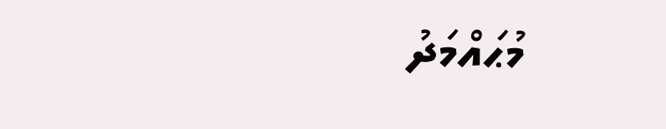މުޙައްމަދު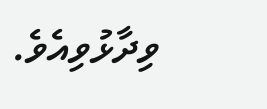ވިދާޅުވިއެވެ.